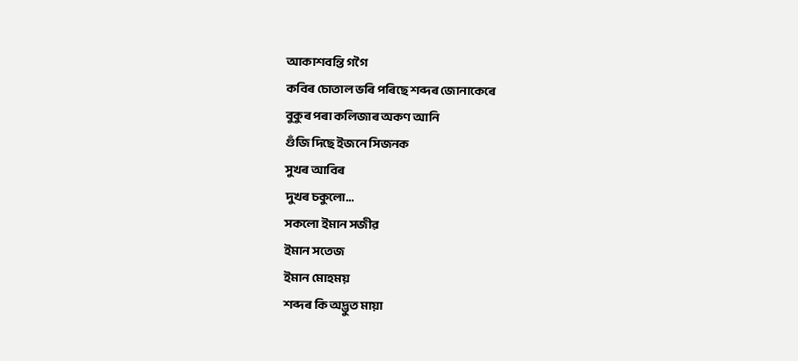আকাশবন্তি গগৈ
কবিৰ চোতাল ভৰি পৰিছে শব্দৰ জোনাকেৰে
বুকুৰ পৰা কলিজাৰ অকণ আনি
গুঁজি দিছে ইজনে সিজনক
সুখৰ আবিৰ
দুখৰ চকুলো…
সকলো ইমান সজীৱ
ইমান সতেজ
ইমান মোহময়
শব্দৰ কি অদ্ভুত মায়া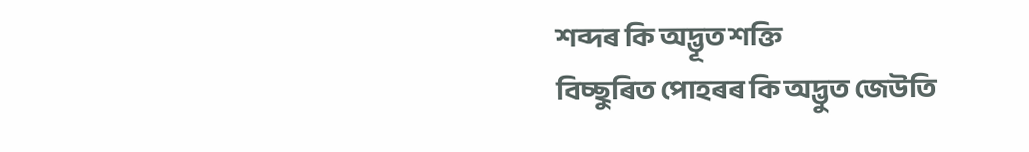শব্দৰ কি অদ্ভূত শক্তি
বিচ্ছুৰিত পোহৰৰ কি অদ্ভুত জেউতি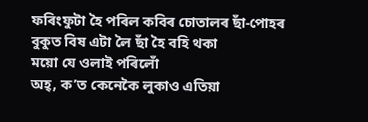ফৰিংফুটা হৈ পৰিল কবিৰ চোতালৰ ছাঁ-পোহৰ
বুকুত বিষ এটা লৈ ছাঁ হৈ বহি থকা
ময়ো যে ওলাই পৰিলোঁ
অহ্, ক’ত কেনেকৈ লুকাও এতিয়া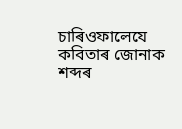চাৰিওফালেযে কবিতাৰ জোনাক
শব্দৰ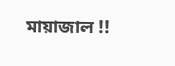মায়াজাল !!